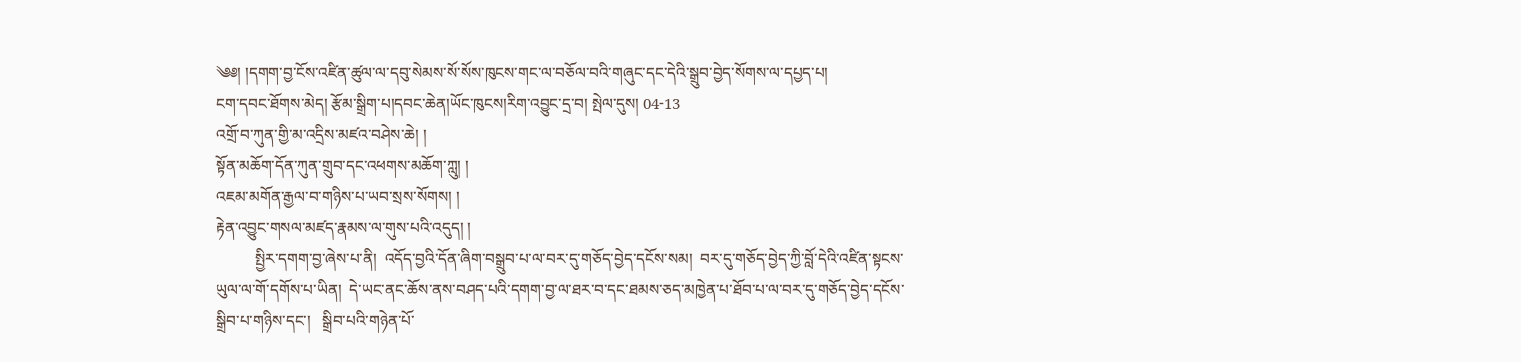༄༅། །དགག་བྱ་ངོས་འཛིན་ཚུལ་ལ་དབུ་སེམས་སོ་སོས་ཁུངས་གང་ལ་བཅོལ་བའི་གཞུང་དང་དེའི་སྒྲུབ་བྱེད་སོགས་ལ་དཔྱད་པ།
ངག་དབང་ཐོགས་མེད། རྩོམ་སྒྲིག་པ།དབང་ཆེན།ཡོང་ཁུངས།རིག་འབྱུང་དྲ་བ། སྤེལ་དུས། 04-13
འགྲོ་བ་ཀུན་གྱི་མ་འདྲིས་མཛའ་བཤེས་ཆེ། །
སྟོན་མཆོག་དོན་ཀུན་གྲུབ་དང་འཕགས་མཆོག་ཀླུ། །
འཇམ་མགོན་རྒྱལ་བ་གཉིས་པ་ཡབ་སྲས་སོགས། །
རྟེན་འབྱུང་གསལ་མཛད་རྣམས་ལ་གུས་པའི་འདུད། །
          སྤྱིར་དགག་བྱ་ཞེས་པ་ནི།  འདོད་བྱའི་དོན་ཞིག་བསྒྲུབ་པ་ལ་བར་དུ་གཅོད་བྱེད་དངོས་སམ།  བར་དུ་གཅོད་བྱེད་ཀྱི་བློ་དེའི་འཛིན་སྟངས་ཡུལ་ལ་གོ་དགོས་པ་ཡིན།  དེ་ཡང་ནང་ཆོས་ནས་བཤད་པའི་དགག་བྱ་ལ་ཐར་བ་དང་ཐམས་ཅད་མཁྱེན་པ་ཐོབ་པ་ལ་བར་དུ་གཅོད་བྱེད་དངོས་སྒྲིབ་པ་གཉིས་དང་།   སྒྲིབ་པའི་གཉེན་པོ་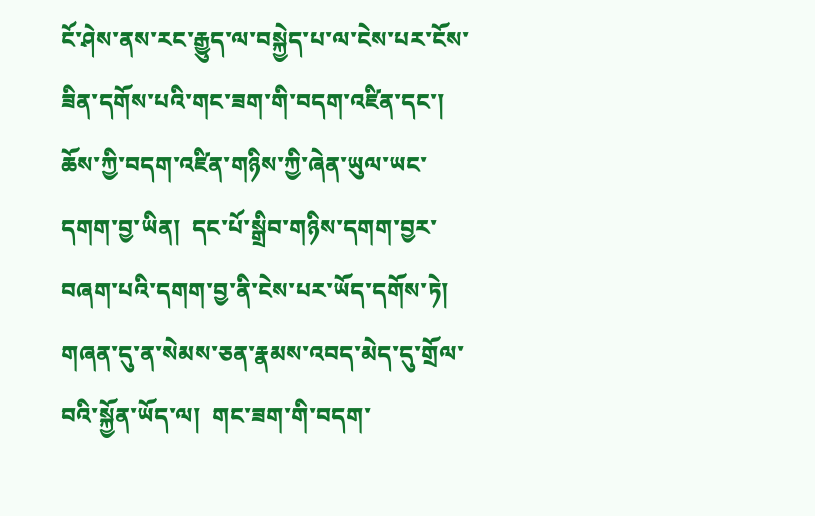ངོ་ཤེས་ནས་རང་རྒྱུད་ལ་བསྐྱེད་པ་ལ་ངེས་པར་ངོས་ཟིན་དགོས་པའི་གང་ཟག་གི་བདག་འཛིན་དང་།   ཆོས་ཀྱི་བདག་འཛིན་གཉིས་ཀྱི་ཞེན་ཡུལ་ཡང་དགག་བྱ་ཡིན།  དང་པོ་སྒྲིབ་གཉིས་དགག་བྱར་བཞག་པའི་དགག་བྱ་ནི་ངེས་པར་ཡོད་དགོས་ཏེ།  གཞན་དུ་ན་སེམས་ཅན་རྣམས་འབད་མེད་དུ་གྲོལ་བའི་སྐྱོན་ཡོད་ལ།  གང་ཟག་གི་བདག་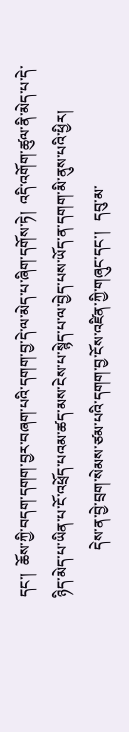དང་།  ཆོས་ཀྱི་བདག་དགག་བྱར་བཞག་པའི་དགག་བྱ་དེ་ལ་མེད་པ་ཞིག་དགོས་ཏེ།  འདི་འགོག་ཚུལ་ནི་མེད་པ་དེ་ཉིད་མེད་པ་ཡིན་པ་ངོ་འཕྲོད་པའམ་ཚད་མས་ངེས་པ་སྙེད་པ་ལ་བྱེད་པས་ཡོད་ན་དགག་མི་ནུས་པའི་ཕྱིར།
             དེས་ན་བྱེ་བྲག་སེམས་ཙམ་པའི་དགག་བྱ་ངོས་འཛིན་ཀྱི་གཞུང་དང་།   དབུ་མ་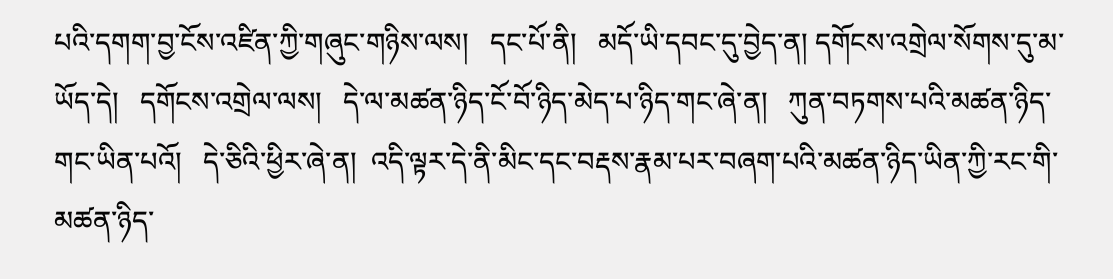པའི་དགག་བྱ་ངོས་འཛིན་ཀྱི་གཞུང་གཉིས་ལས།   དང་པོ་ནི།   མདོ་ཡི་དབང་དུ་བྱེད་ན། དགོངས་འགྲེལ་སོགས་དུ་མ་ཡོད་དེ།   དགོངས་འགྲེལ་ལས།   དེ་ལ་མཚན་ཉིད་ངོ་བོ་ཉིད་མེད་པ་ཉིད་གང་ཞེ་ན།   ཀུན་བཏགས་པའི་མཚན་ཉིད་གང་ཡིན་པའོ།   དེ་ཅིའི་ཕྱིར་ཞེ་ན།  འདི་ལྟར་དེ་ནི་མིང་དང་བརྡས་རྣམ་པར་བཞག་པའི་མཚན་ཉིད་ཡིན་ཀྱི་རང་གི་མཚན་ཉིད་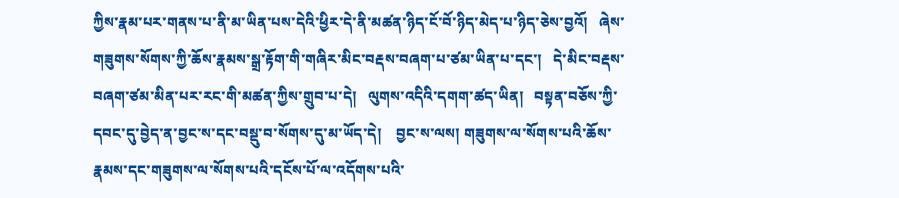ཀྱིས་རྣམ་པར་གནས་པ་ནི་མ་ཡིན་པས་དེའི་ཕྱིར་དེ་ནི་མཚན་ཉིད་ངོ་བོ་ཉིད་མེད་པ་ཉིད་ཅེས་བྱའོ།   ཞེས་གཟུགས་སོགས་ཀྱི་ཆོས་རྣམས་སྒྲ་རྟོག་གི་གཞིར་མིང་བརྡས་བཞག་པ་ཙམ་ཡིན་པ་དང་།   དེ་མིང་བརྡས་བཞག་ཙམ་མིན་པར་རང་གི་མཚན་ཀྱིས་གྲུབ་པ་དེ།   ལུགས་འདིའི་དགག་ཚད་ཡིན།   བསྟན་བཅོས་ཀྱི་དབང་དུ་བྱེད་ན་བྱང་ས་དང་བསྡུ་བ་སོགས་དུ་མ་ཡོད་དེ།    བྱང་ས་ལས། གཟུགས་ལ་སོགས་པའི་ཆོས་རྣམས་དང་གཟུགས་ལ་སོགས་པའི་དངོས་པོ་ལ་འདོགས་པའི་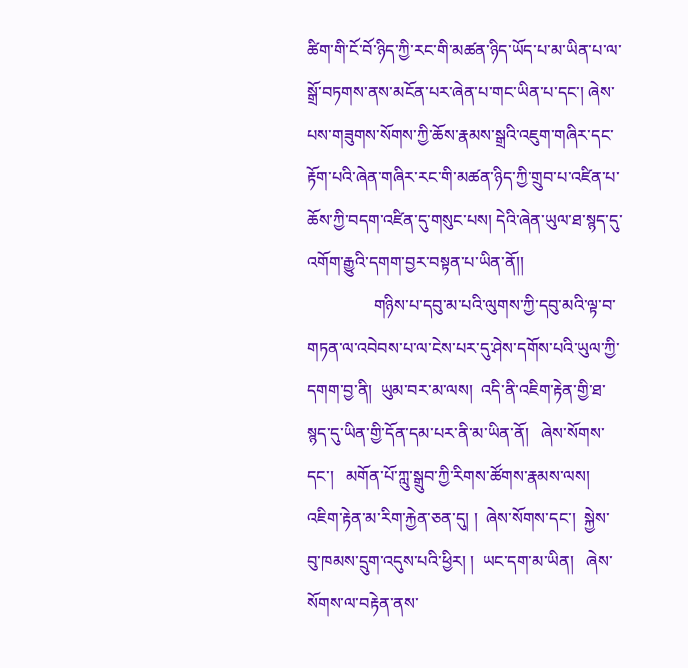ཚིག་གི་ངོ་བོ་ཉིད་ཀྱི་རང་གི་མཚན་ཉིད་ཡོད་པ་མ་ཡིན་པ་ལ་སྒྲོ་བཏགས་ནས་མངོན་པར་ཞེན་པ་གང་ཡིན་པ་དང་། ཞེས་པས་གཟུགས་སོགས་ཀྱི་ཆོས་རྣམས་སྒྲའི་འཇུག་གཞིར་དང་རྟོག་པའི་ཞེན་གཞིར་རང་གི་མཚན་ཉིད་ཀྱི་གྲུབ་པ་འཛིན་པ་ཆོས་ཀྱི་བདག་འཛིན་དུ་གསུང་པས། དེའི་ཞེན་ཡུལ་ཐ་སྙད་དུ་འགོག་རྒྱུའི་དགག་བྱར་བསྟན་པ་ཡིན་ནོ།།
                གཉིས་པ་དབུ་མ་པའི་ལུགས་ཀྱི་དབུ་མའི་ལྟ་བ་གཏན་ལ་འབེབས་པ་ལ་ངེས་པར་དུ་ཤེས་དགོས་པའི་ཡུལ་ཀྱི་དགག་བྱ་ནི།  ཡུམ་བར་མ་ལས།  འདི་ནི་འཇིག་རྟེན་གྱི་ཐ་སྙད་དུ་ཡིན་གྱི་དོན་དམ་པར་ནི་མ་ཡིན་ནོ།   ཞེས་སོགས་དང་།   མགོན་པོ་ཀླུ་སྒྲུབ་ཀྱི་རིགས་ཚོགས་རྣམས་ལས།   འཇིག་རྟེན་མ་རིག་རྐྱེན་ཅན་དུ། །  ཞེས་སོགས་དང་།  སྐྱེས་བུ་ཁམས་དྲུག་འདུས་པའི་ཕྱིར། །  ཡང་དག་མ་ཡིན།   ཞེས་སོགས་ལ་བརྟེན་ནས་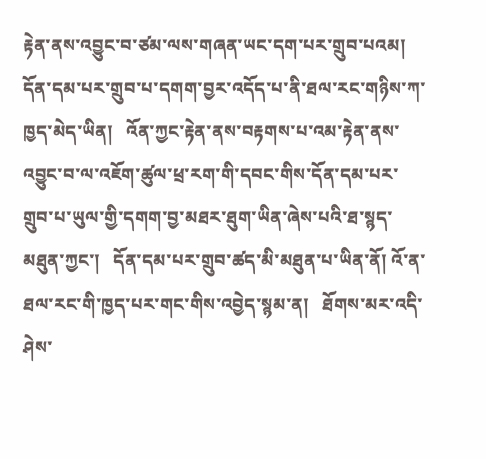རྟེན་ནས་འབྱུང་བ་ཙམ་ལས་གཞན་ཡང་དག་པར་གྲུབ་པའམ།   དོན་དམ་པར་གྲུབ་པ་དགག་བྱར་འདོད་པ་ནི་ཐལ་རང་གཉིས་ཀ་ཁྱད་མེད་ཡིན།   འོན་ཀྱང་རྟེན་ནས་བརྟགས་པ་འམ་རྟེན་ནས་འབྱུང་བ་ལ་འཇོག་ཚུལ་ཕྲ་རག་གི་དབང་གིས་དོན་དམ་པར་གྲུབ་པ་ཡུལ་གྱི་དགག་བྱ་མཐར་ཐུག་ཡིན་ཞེས་པའི་ཐ་སྙད་མཐུན་ཀྱང་།   དོན་དམ་པར་གྲུབ་ཚད་མི་མཐུན་པ་ཡིན་ནོ། འོ་ན་ཐལ་རང་གི་ཁྱད་པར་གང་གིས་འབྱེད་སྙམ་ན།   ཐོགས་མར་འདི་ཤེས་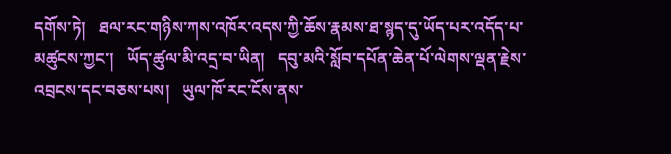དགོས་ཏེ།   ཐལ་རང་གཉིས་ཀས་འཁོར་འདས་ཀྱི་ཆོས་རྣམས་ཐ་སྙད་དུ་ཡོད་པར་འདོད་པ་མཚུངས་ཀྱང་།   ཡོད་ཚུལ་མི་འདྲ་བ་ཡིན།   དབུ་མའི་སློབ་དཔོན་ཆེན་པོ་ལེགས་ལྡན་རྗེས་འབྲངས་དང་བཅས་པས།   ཡུལ་ཁོ་རང་ངོས་ནས་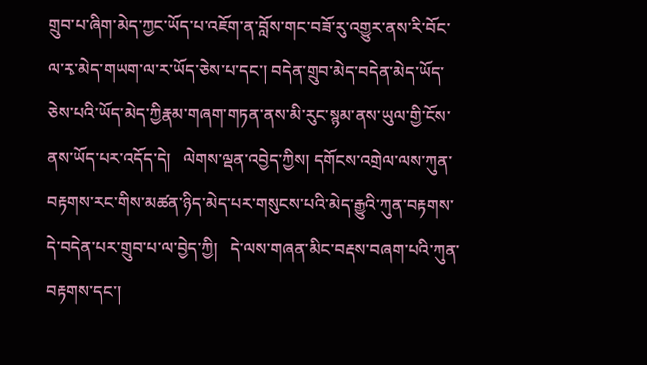གྲུབ་པ་ཞིག་མེད་ཀྱང་ཡོད་པ་འཇོག་ན་བློས་གང་བཟོ་རུ་འགྱུར་ནས་རི་བོང་ལ་རྭ་མེད་གཡག་ལ་ར་ཡོད་ཅེས་པ་དང་། བདེན་གྲུབ་མེད་བདེན་མེད་ཡོད་ཅེས་པའི་ཡོད་མེད་ཀྱིརྣམ་གཞག་གཏན་ནས་མི་རུང་སྙམ་ནས་ཡུལ་གྱི་ངོས་ནས་ཡོད་པར་འདོད་དེ།   ལེགས་ལྡན་འབྱེད་ཀྱིས། དགོངས་འགྲེལ་ལས་ཀུན་བརྟགས་རང་གིས་མཚན་ཉིད་མེད་པར་གསུངས་པའི་མེད་རྒྱུའི་ཀུན་བརྟགས་དེ་བདེན་པར་གྲུབ་པ་ལ་བྱེད་ཀྱི།   དེ་ལས་གཞན་མིང་བརྡས་བཞག་པའི་ཀུན་བརྟགས་དང་།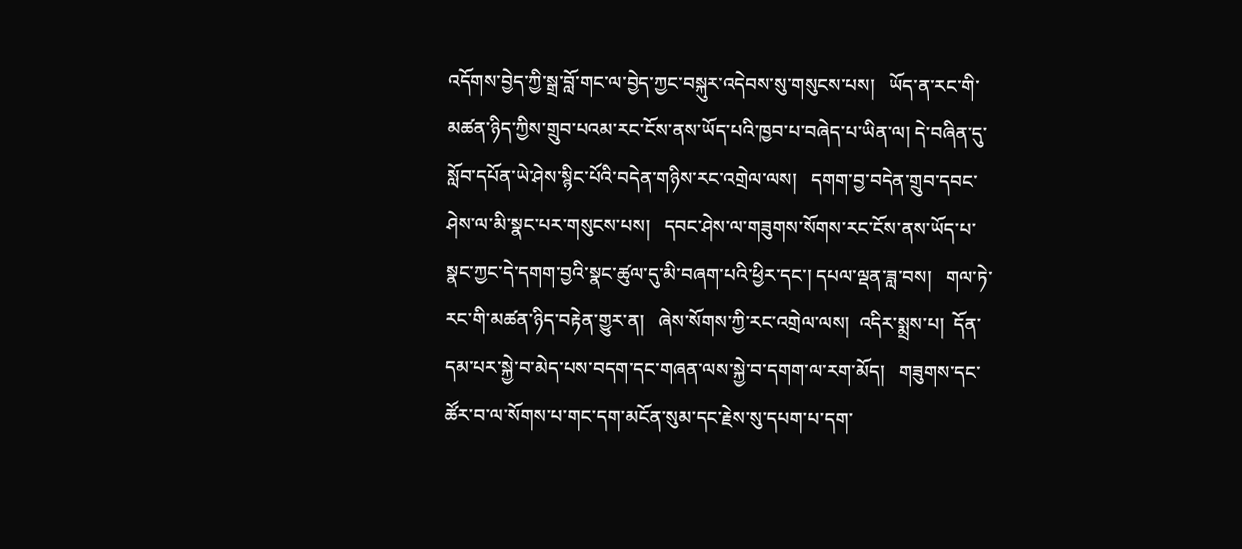འདོགས་བྱེད་ཀྱི་སྒྲ་བློ་གང་ལ་བྱེད་ཀྱང་བསྐུར་འདེབས་སུ་གསུངས་པས།   ཡོད་ན་རང་གི་མཚན་ཉིད་ཀྱིས་གྲུབ་པའམ་རང་ངོས་ནས་ཡོད་པའི་ཁྱབ་པ་བཞེད་པ་ཡིན་ལ། དེ་བཞིན་དུ་སློབ་དཔོན་ཡེ་ཤེས་སྙིང་པོའི་བདེན་གཉིས་རང་འགྲེལ་ལས།   དགག་བྱ་བདེན་གྲུབ་དབང་ཤེས་ལ་མི་སྣང་པར་གསུངས་པས།   དབང་ཤེས་ལ་གཟུགས་སོགས་རང་ངོས་ནས་ཡོད་པ་སྣང་ཀྱང་དེ་དགག་བྱའི་སྣང་ཚུལ་དུ་མི་བཞག་པའི་ཕྱིར་དང་། དཔལ་ལྡན་ཟླ་བས།   གལ་ཏེ་རང་གི་མཚན་ཉིད་བརྟེན་གྱུར་ན།   ཞེས་སོགས་ཀྱི་རང་འགྲེལ་ལས།  འདིར་སྨྲས་པ།  དོན་དམ་པར་སྐྱེ་བ་མེད་པས་བདག་དང་གཞན་ལས་སྐྱེ་བ་དགག་ལ་རག་མོད།   གཟུགས་དང་ཚོར་བ་ལ་སོགས་པ་གང་དག་མངོན་སུམ་དང་རྗེས་སུ་དཔག་པ་དག་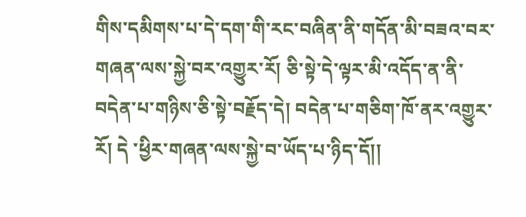གིས་དམིགས་པ་དེ་དག་གི་རང་བཞིན་ནི་གདོན་མི་བཟའ་བར་གཞན་ལས་སྐྱེ་བར་འགྱུར་རོ། ཅི་སྟེ་དེ་ལྟར་མི་འདོད་ན་ནི་བདེན་པ་གཉིས་ཅི་སྟེ་བརྗོད་དེ། བདེན་པ་གཅིག་ཁོ་ནར་འགྱུར་རོ། དེ ་ཕྱིར་གཞན་ལས་སྐྱེ་བ་ཡོད་པ་ཉིད་དོ།།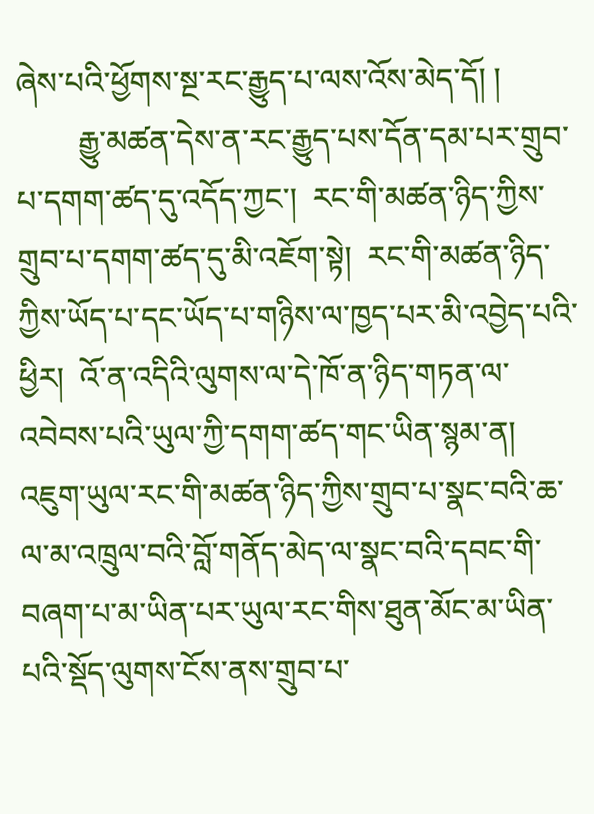ཞེས་པའི་ཕྱོགས་སྔ་རང་རྒྱུད་པ་ལས་འོས་མེད་དོ། །
        རྒྱུ་མཚན་དེས་ན་རང་རྒྱུད་པས་དོན་དམ་པར་གྲུབ་པ་དགག་ཚད་དུ་འདོད་ཀྱང་།  རང་གི་མཚན་ཉིད་ཀྱིས་གྲུབ་པ་དགག་ཚད་དུ་མི་འཇོག་སྟེ།  རང་གི་མཚན་ཉིད་ཀྱིས་ཡོད་པ་དང་ཡོད་པ་གཉིས་ལ་ཁྱད་པར་མི་འབྱེད་པའི་ཕྱིར།  འོ་ན་འདིའི་ལུགས་ལ་དེ་ཁོ་ན་ཉིད་གཏན་ལ་འབེབས་པའི་ཡུལ་ཀྱི་དགག་ཚད་གང་ཡིན་སྙམ་ན།  འཇུག་ཡུལ་རང་གི་མཚན་ཉིད་ཀྱིས་གྲུབ་པ་སྣང་བའི་ཆ་ལ་མ་འཁྲུལ་བའི་བློ་གནོད་མེད་ལ་སྣང་བའི་དབང་གི་བཞག་པ་མ་ཡིན་པར་ཡུལ་རང་གིས་ཐུན་མོང་མ་ཡིན་པའི་སྡོད་ལུགས་ངོས་ནས་གྲུབ་པ་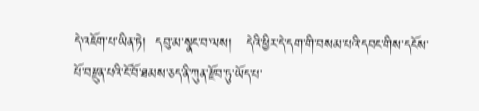དེ་འཇོག་པ་ཡིན་ཏེ།  དབུ་མ་སྣང་བ་ལས།   དེའི་ཕྱིར་དེ་དག་གི་བསམ་པའི་དབང་གིས་དངོས་པོ་བརྫུན་པའི་ངོ་བོ་ཐམས་ཅད་ནི་ཀུན་རྫོབ་ཏུ་ཡོད་པ་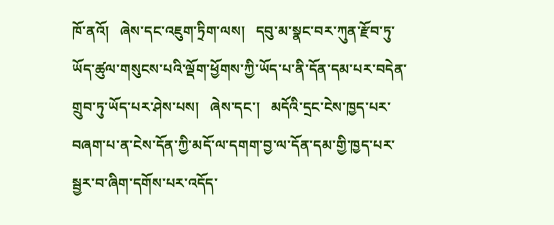ཁོ་ནའོ།   ཞེས་དང་འཇུག་ཏྲིག་ལས།   དབུ་མ་སྣང་བར་ཀུན་རྫོབ་ཏུ་ཡོད་ཚུལ་གསུངས་པའི་ལྡོག་ཕྱོགས་ཀྱི་ཡོད་པ་ནི་དོན་དམ་པར་བདེན་གྲུབ་ཏུ་ཡོད་པར་ཤེས་པས།   ཞེས་དང་།   མདོའི་དྲང་ངེས་ཁྱད་པར་བཞག་པ་ན་ངེས་དོན་ཀྱི་མདོ་ལ་དགག་བྱ་ལ་དོན་དམ་གྱི་ཁྱད་པར་སྦྱར་བ་ཞིག་དགོས་པར་འདོད་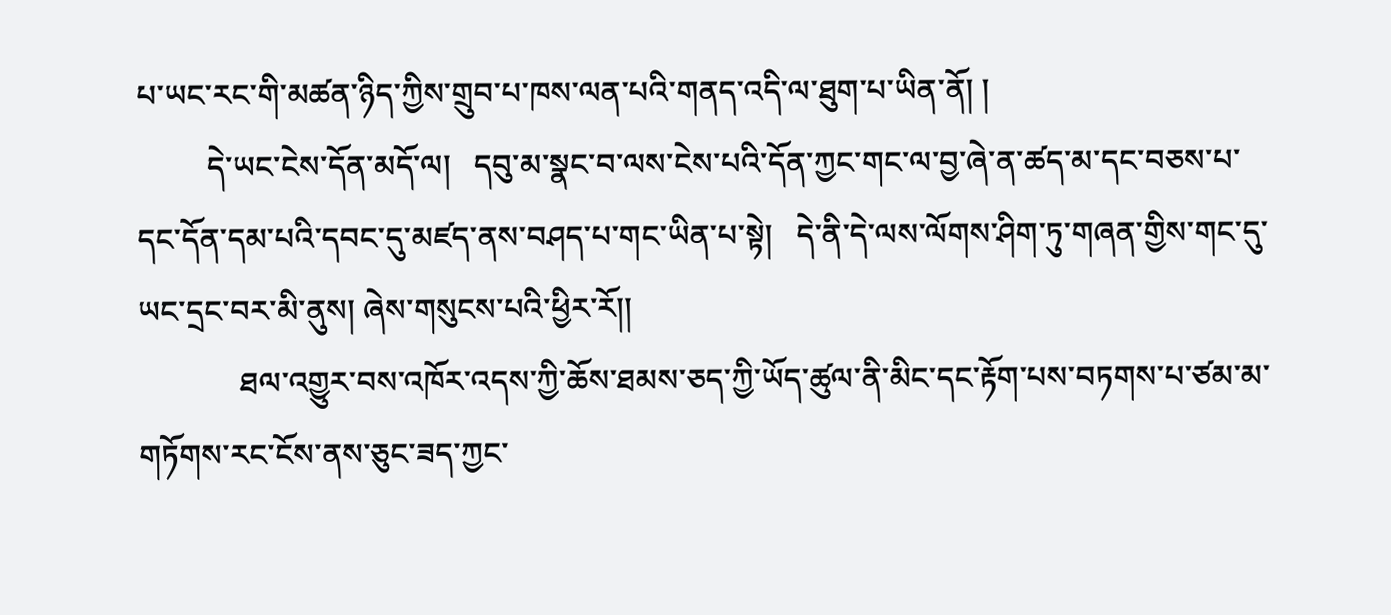པ་ཡང་རང་གི་མཚན་ཉིད་ཀྱིས་གྲུབ་པ་ཁས་ལན་པའི་གནད་འདི་ལ་ཐུག་པ་ཡིན་ནོ། །
         དེ་ཡང་ངེས་དོན་མདོ་ལ།   དབུ་མ་སྣང་བ་ལས་ངེས་པའི་དོན་ཀྱང་གང་ལ་བྱ་ཞེ་ན་ཚད་མ་དང་བཅས་པ་དང་དོན་དམ་པའི་དབང་དུ་མཛད་ནས་བཤད་པ་གང་ཡིན་པ་སྟེ།   དེ་ནི་དེ་ལས་ལོགས་ཤིག་ཏུ་གཞན་གྱིས་གང་དུ་ཡང་དྲང་བར་མི་ནུས། ཞེས་གསུངས་པའི་ཕྱིར་རོ།།
             ཐལ་འགྱུར་བས་འཁོར་འདས་ཀྱི་ཆོས་ཐམས་ཅད་ཀྱི་ཡོད་ཚུལ་ནི་མིང་དང་རྟོག་པས་བཏགས་པ་ཙམ་མ་གཏོགས་རང་ངོས་ནས་ཅུང་ཟད་ཀྱང་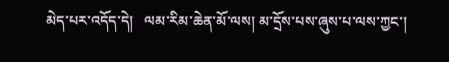མེད་པར་འདོད་དེ།   ལམ་རིམ་ཆེན་མོ་ལས། མ་དྲོས་པས་ཞུས་པ་ལས་ཀྱང་།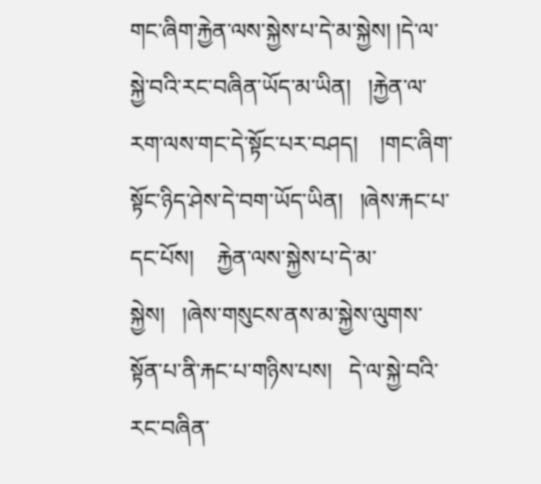གང་ཞིག་རྐྱེན་ལས་སྐྱེས་པ་དེ་མ་སྐྱེས། །དེ་ལ་སྐྱེ་བའི་རང་བཞིན་ཡོད་མ་ཡིན།   །རྐྱེན་ལ་རག་ལས་གང་དེ་སྟོང་པར་བཤད།    །གང་ཞིག་སྟོང་ཉིད་ཤེས་དེ་བག་ཡོད་ཡིན།   །ཞེས་རྐང་པ་དང་པོས།    རྐྱེན་ལས་སྐྱེས་པ་དེ་མ་སྐྱེས།   །ཞེས་གསུངས་ནས་མ་སྐྱེས་ལུགས་སྟོན་པ་ནི་རྐང་པ་གཉིས་པས།   དེ་ལ་སྐྱེ་བའི་རང་བཞིན་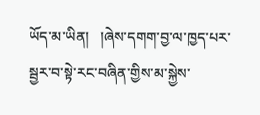ཡོད་མ་ཡིན།   །ཞེས་དགག་བྱ་ལ་ཁྱད་པར་སྦྱར་བ་སྟེ་རང་བཞིན་གྱིས་མ་སྐྱེས་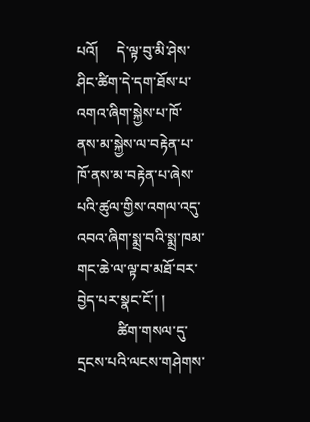པའོ།     དེ་ལྟ་བུ་མི་ཤེས་ཤིང་ཚིག་དེ་དག་ཐོས་པ་འགའ་ཞིག་སྐྱེས་པ་ཁོ་ནས་མ་སྐྱེས་ལ་བརྟེན་པ་ཁོ་ནས་མ་བརྟེན་པ་ཞེས་པའི་ཚུལ་གྱིས་འགལ་འདུ་འབའ་ཞིག་སྨྲ་བའི་སྨྲ་ཁམ་གང་ཆེ་ལ་ལྟ་བ་མཐོ་བར་བྱེད་པར་སྣང་ངོ་། །
           ཚིག་གསལ་དུ་དྲངས་པའི་ལངས་གཤེགས་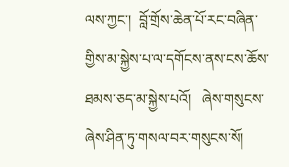ལས་ཀྱང་།  བློ་གྲོས་ཆེན་པོ་རང་བཞིན་གྱིས་མ་སྐྱེས་པ་ལ་དགོངས་ནས་ངས་ཆོས་ཐམས་ཅད་མ་སྐྱེས་པའོ།   ཞེས་གསུངས་ཞེས་ཤིན་ཏུ་གསལ་བར་གསུངས་སོ།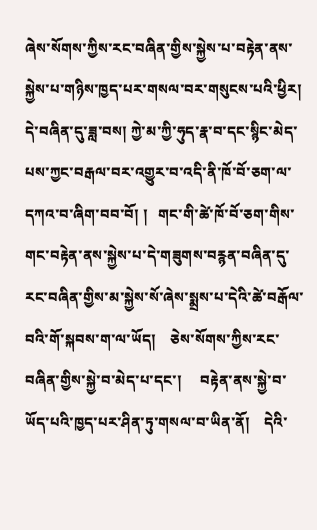ཞེས་སོགས་ཀྱིས་རང་བཞིན་གྱིས་སྐྱེས་པ་བརྟེན་ནས་སྐྱེས་པ་གཉིས་ཁྱད་པར་གསལ་བར་གསུངས་པའི་ཕྱིར།    དེ་བཞིན་དུ་ཟླ་བས། ཀྱེ་མ་ཀྱི་ཧུད་རྣ་བ་དང་སྙིང་མེད་པས་ཀྱང་བརྒལ་བར་འགྱུར་བ་འདི་ནི་ཁོ་བོ་ཅག་ལ་དཀའ་བ་ཞིག་བབ་བོ། །   གང་གི་ཚེ་ཁོ་བོ་ཅག་གིས་གང་བརྟེན་ནས་སྐྱེས་པ་དེ་གཟུགས་བརྙན་བཞིན་དུ་རང་བཞིན་གྱིས་མ་སྐྱེས་སོ་ཞེས་སྨྲས་པ་དེའི་ཚེ་བརྒོལ་བའི་གོ་སྐབས་ག་ལ་ཡོད།    ཅེས་སོགས་ཀྱིས་རང་བཞིན་གྱིས་སྐྱེ་བ་མེད་པ་དང་།     བརྟེན་ནས་སྐྱེ་བ་ཡོད་པའི་ཁྱད་པར་ཤིན་ཏུ་གསལ་བ་ཡིན་ནོ།    དེའི་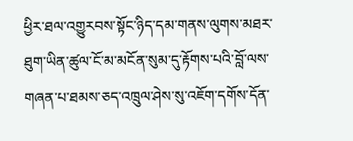ཕྱིར་ཐལ་འགྱུརབས་སྟོང་ཉིད་དམ་གནས་ལུགས་མཐར་ཐུག་ཡིན་ཚུལ་ངོ་མ་མངོན་སུམ་དུ་རྟོགས་པའི་བློ་ལས་གཞན་པ་ཐམས་ཅད་འཁྲུལ་ཤེས་སུ་འཇོག་དགོས་དོན་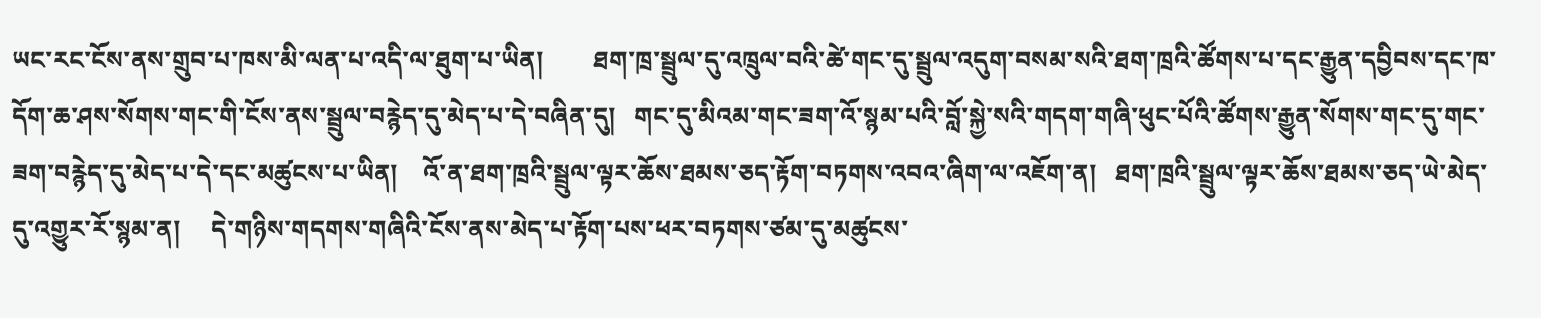ཡང་རང་ངོས་ནས་གྲུབ་པ་ཁས་མི་ལན་པ་འདི་ལ་ཐུག་པ་ཡིན།        ཐག་ཁྲ་སྦྲུལ་དུ་འཁྲུལ་བའི་ཚེ་གང་དུ་སྦྲུལ་འདུག་བསམ་སའི་ཐག་ཁྲའི་ཚོགས་པ་དང་རྒྱུན་དབྱིབས་དང་ཁ་དོག་ཆ་ཤས་སོགས་གང་གི་ངོས་ནས་སྦྲུལ་བརྙེད་དུ་མེད་པ་དེ་བཞིན་དུ།   གང་དུ་མིའམ་གང་ཟག་འོ་སྙམ་པའི་བློ་སྐྱེ་སའི་གདག་གཞི་ཕུང་པོའི་ཚོགས་རྒྱུན་སོགས་གང་དུ་གང་ཟག་བརྙེད་དུ་མེད་པ་དེ་དང་མཚུངས་པ་ཡིན།    འོ་ན་ཐག་ཁྲའི་སྦྲུལ་ལྟར་ཆོས་ཐམས་ཅད་རྟོག་བཏགས་འབའ་ཞིག་ལ་འཇོག་ན།   ཐག་ཁྲའི་སྦྲུལ་ལྟར་ཆོས་ཐམས་ཅད་ཡེ་མེད་དུ་འགྱུར་རོ་སྙམ་ན།     དེ་གཉིས་གདགས་གཞིའི་ངོས་ནས་མེད་པ་རྟོག་པས་ཕར་བཏགས་ཙམ་དུ་མཚུངས་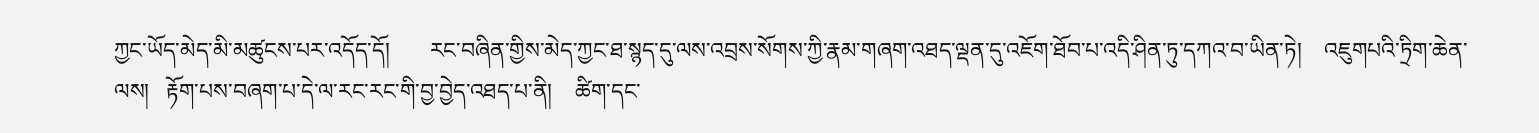ཀྱང་ཡོད་མེད་མི་མཚུངས་པར་འདོད་དོ།       རང་བཞིན་གྱིས་མེད་ཀྱང་ཐ་སྙད་དུ་ལས་འབྲས་སོགས་ཀྱི་རྣམ་གཞག་འཐད་ལྡན་དུ་འཇོག་ཐོབ་པ་འདི་ཤིན་ཏུ་དཀའ་བ་ཡིན་ཏེ།    འཇུགཔའི་ཏྲིག་ཆེན་ལས།   རྟོག་པས་བཞག་པ་དེ་ལ་རང་རང་གི་བྱ་བྱེད་འཐད་པ་ནི།    ཚིག་དང་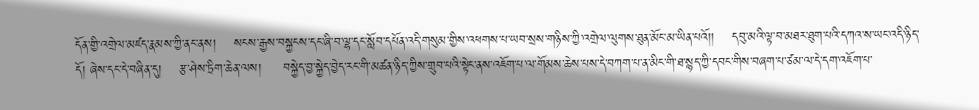དོན་གྱི་འགྲེལ་མཛད་རྣམས་ཀྱི་ནང་ནས།    སངས་རྒྱས་བསྐྱངས་དང་ཞི་བ་ལྷ་དང་སློབ་དཔོན་འདི་གསུམ་གྱིས་འཕགས་པ་ཡབ་སྲས་གཉིས་ཀྱི་འགྲེལ་ལུགས་ཐུན་མོང་མ་ཡིན་པའོ།།    དབུ་མའི་ལྟ་བ་མཐར་ཐུག་པའི་དཀའ་ས་ཡང་འདི་ཉིད་དོ། ཞེས་དང་དེ་བཞིན་དུ།    རྩ་ཤེས་ཏྲིག་ཆེན་ལས།     བསྐྱེད་བྱ་སྐྱེད་བྱེད་རང་གི་མཚན་ཉིད་ཀྱིས་གྲུབ་པའི་སྟེང་ནས་འཇོག་པ་ལ་གོམས་ཆེས་པས་དེ་བཀག་པ་ན་མིང་གི་ཐ་སྙད་ཀྱི་དབང་གིས་བཞག་པ་ཙམ་ལ་དེ་དག་འཇོག་པ་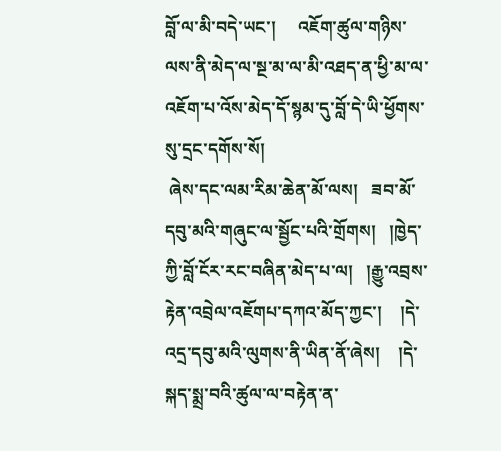བློ་ལ་མི་བདེ་ཡང་།     འཇོག་ཚུལ་གཉིས་ལས་ནི་མེད་ལ་སྔ་མ་ལ་མི་འཐད་ན་ཕྱི་མ་ལ་འཇོག་པ་འོས་མེད་དོ་སྙམ་དུ་བློ་དེ་ཡི་ཕྱོགས་སུ་དྲང་དགོས་སོ།
 ཞེས་དང་ལམ་རིམ་ཆེན་མོ་ལས།   ཟབ་མོ་དབུ་མའི་གཞུང་ལ་སྦྱོང་པའི་གྲོགས།   །ཁྱེད་ཀྱི་བློ་ངོར་རང་བཞིན་མེད་པ་ལ།   །རྒྱུ་འབྲས་རྟེན་འབྲེལ་འཇོགཔ་དཀའ་མོད་ཀྱང་།    །དེ་འདྲ་དབུ་མའི་ལུགས་ནི་ཡིན་ནོ་ཞེས།    །དེ་སྐད་སྨྲ་བའི་ཚུལ་ལ་བརྟེན་ན་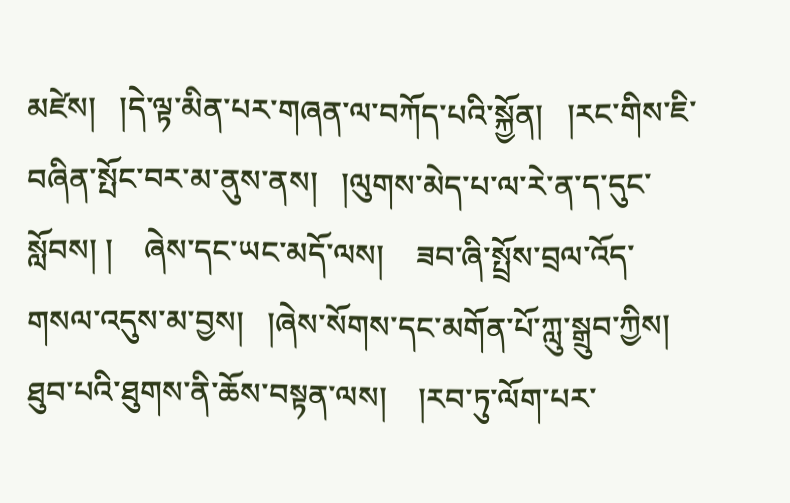མཛེས།   །དེ་ལྟ་མིན་པར་གཞན་ལ་བཀོད་པའི་སྐྱོན།   །རང་གིས་ཇི་བཞིན་སྤོང་བར་མ་ནུས་ནས།   །ལུགས་མེད་པ་ལ་རེ་ན་ད་དུང་སློབས། །    ཞེས་དང་ཡང་མདོ་ལས།    ཟབ་ཞི་སྤྲོས་བྲལ་འོད་གསལ་འདུས་མ་བྱས།   །ཞེས་སོགས་དང་མགོན་པོ་ཀླུ་སྒྲུབ་ཀྱིས།     ཐུབ་པའི་ཐུགས་ནི་ཆོས་བསྟན་ལས།    །རབ་ཏུ་ལོག་པར་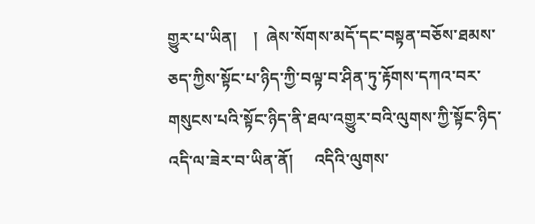གྱུར་པ་ཡིན།    །  ཞེས་སོགས་མདོ་དང་བསྟན་བཅོས་ཐམས་ཅད་ཀྱིས་སྟོང་པ་ཉིད་ཀྱི་བལྟ་བ་ཤིན་ཏུ་རྟོགས་དཀའ་བར་གསུངས་པའི་སྟོང་ཉིད་ནི་ཐལ་འགྱུར་བའི་ལུགས་ཀྱི་སྟོང་ཉིད་འདི་ལ་ཟེར་བ་ཡིན་ནོ།     འདིའི་ལུགས་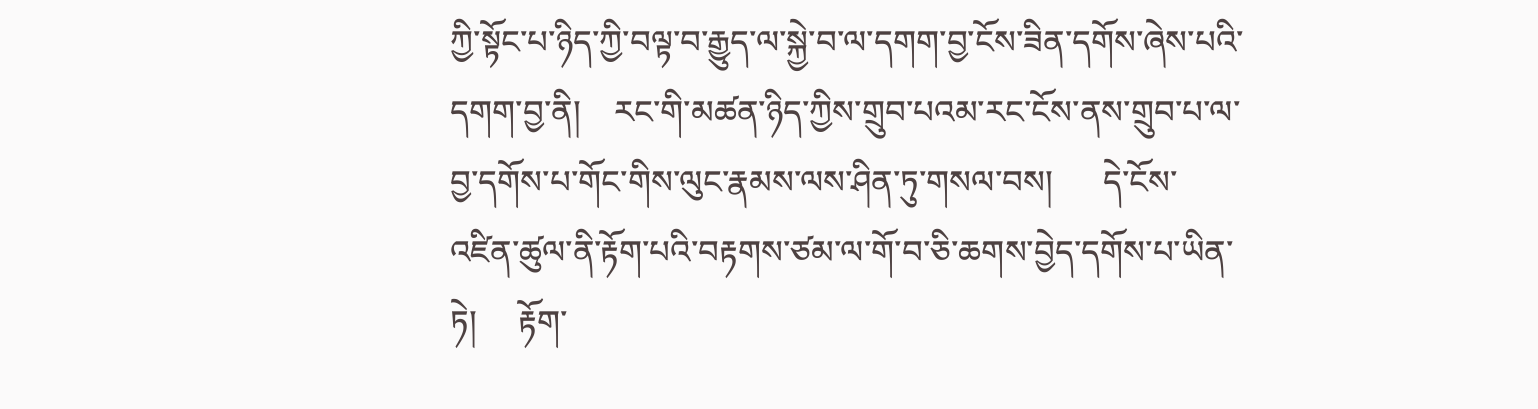ཀྱི་སྟོང་པ་ཉིད་ཀྱི་བལྟ་བ་རྒྱུད་ལ་སྐྱེ་བ་ལ་དགག་བྱ་ངོས་ཟིན་དགོས་ཞེས་པའི་དགག་བྱ་ནི།    རང་གི་མཚན་ཉིད་ཀྱིས་གྲུབ་པའམ་རང་ངོས་ནས་གྲུབ་པ་ལ་བྱ་དགོས་པ་གོང་གིས་ལུང་རྣམས་ལས་ཤིན་ཏུ་གསལ་བས།      དེ་ངོས་འཛིན་ཚུལ་ནི་རྟོག་པའི་བརྟགས་ཙམ་ལ་གོ་བ་ཅི་ཆགས་བྱེད་དགོས་པ་ཡིན་ཏེ།     རྟོག་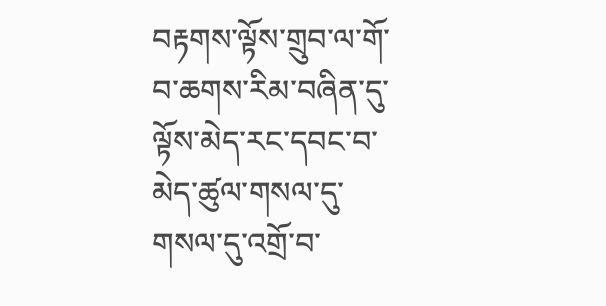བརྟགས་ལྟོས་གྲུབ་ལ་གོ་བ་ཆགས་རིམ་བཞིན་དུ་ལྟོས་མེད་རང་དབང་བ་མེད་ཚུལ་གསལ་དུ་གསལ་དུ་འགྲོ་བ་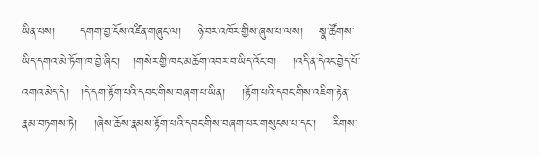ཡིན་པས།      དགག་བྱ་ངོས་འཛིན་གཞུང་ལ།    ཉེ་བར་འཁོར་གྱིས་ཞུས་པ་ལས།    སྣ་ཚོགས་ཡིད་དགའ་མེ་ཏོག་ཁ་བྱེ་ཞིང་།   །གསེར་གྱི་ཁང་མཆོག་འབར་བ་ཡིད་འོང་བ།    །འདི་ན་དེའང་བྱེད་པོ་འགའ་མེད་དེ།   །དེ་དག་རྟོག་པའི་དབང་གིས་བཞག་པ་ཡིན།    །རྟོག་པའི་དབང་གིས་འཇིག་རྟེན་རྣམ་བཏགས་ཏེ།    །ཞེས་ཆོས་རྣམས་རྟོག་པའི་དབང་གིས་བཞག་པར་གསུངས་པ་དང་།    རིགས་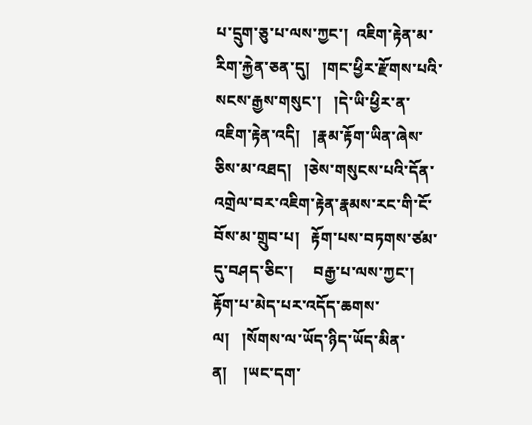པ་དྲུག་ཅུ་པ་ལས་ཀྱང་།  འཇིག་རྟེན་མ་རིག་རྐྱེན་ཅན་དུ།   །གང་ཕྱིར་རྫོགས་པའི་སངས་རྒྱས་གསུང་།   །དེ་ཡི་ཕྱིར་ན་འཇིག་རྟེན་འདི།   །རྣམ་རྟོག་ཡིན་ཞེས་ཅིས་མ་འཐད།   །ཅེས་གསུངས་པའི་དོན་འགྲེལ་བར་འཇིག་རྟེན་རྣམས་རང་གི་ངོ་བོས་མ་གྲུབ་པ།   རྟོག་པས་བཏགས་ཙམ་དུ་བཤད་ཅིང་།     བརྒྱ་པ་ལས་ཀྱང་།    རྟོག་པ་མེད་པར་འདོད་ཆགས་ལ།   །སོགས་ལ་ཡོད་ཉིད་ཡོད་མིན་ན།    །ཡང་དག་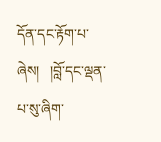དོན་དང་རྟོག་པ་ཞེས།   །བློ་དང་ལྡན་པ་སུ་ཞིག་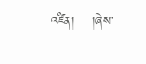འཛིན།    །ཞེས་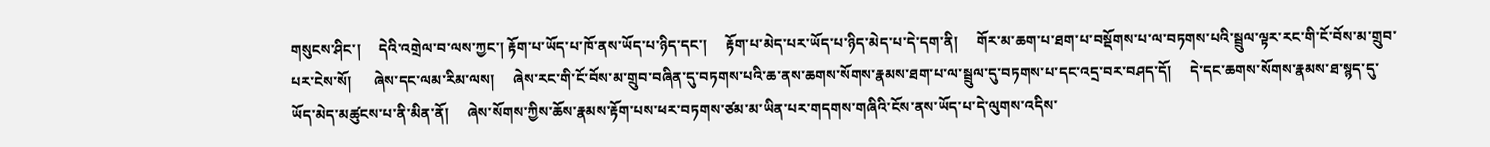གསུངས་ཤིང་།     དེའི་འགྲེལ་བ་ལས་ཀྱང་། རྟོག་པ་ཡོད་པ་ཁོ་ནས་ཡོད་པ་ཉིད་དང་།     རྟོག་པ་མེད་པར་ཡོད་པ་ཉིད་མེད་པ་དེ་དག་ནི།     གོར་མ་ཆག་པ་ཐག་པ་བསྡོགས་པ་ལ་བཏགས་པའི་སྦྲུལ་ལྟར་རང་གི་ངོ་བོས་མ་གྲུབ་པར་ངེས་སོ།      ཞེས་དང་ལམ་རིམ་ལས།     ཞེས་རང་གི་ངོ་བོས་མ་གྲུབ་བཞིན་དུ་བཏགས་པའི་ཆ་ནས་ཆགས་སོགས་རྣམས་ཐག་པ་ལ་སྦྲུལ་དུ་བཏགས་པ་དང་འདྲ་བར་བཤད་དོ།     དེ་དང་ཆགས་སོགས་རྣམས་ཐ་སྙད་དུ་ཡོད་མེད་མཚུངས་པ་ནི་མིན་ནོ།     ཞེས་སོགས་ཀྱིས་ཆོས་རྣམས་རྟོག་པས་ཕར་བཏགས་ཙམ་མ་ཡིན་པར་གདགས་གཞིའི་ངོས་ནས་ཡོད་པ་དེ་ལུགས་འདིས་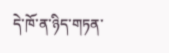དེ་ཁོ་ན་ཉིད་གཏན་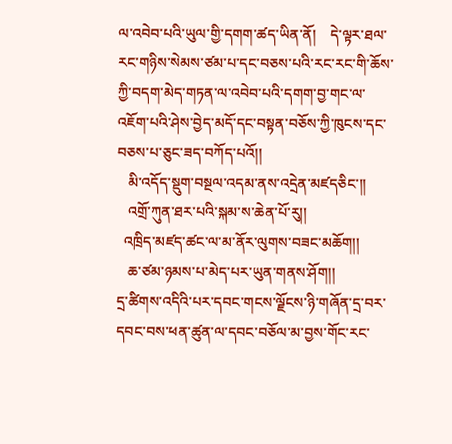ལ་འབེབ་པའི་ཡུལ་གྱི་དགག་ཚད་ཡིན་ནོ།    དེ་ལྟར་ཐལ་རང་གཉིས་སེམས་ཙམ་པ་དང་བཅས་པའི་རང་རང་གི་ཆོས་ཀྱི་བདག་མེད་གཏན་ལ་འབེབ་པའི་དགག་བྱ་གང་ལ་འཇོག་པའི་ཤེས་བྱེད་མདོ་དང་བསྟན་བཅོས་ཀྱི་ཁུངས་དང་བཅས་པ་ཅུང་ཟད་བཀོད་པའོ།།
   མི་འདོད་སྡུག་བསྔལ་འདམ་ནས་འདྲེན་མཛདཅིང་།།
   འགྲོ་ཀུན་ཐར་པའི་སྐམ་ས་ཆེན་པོ་རུ།།
  འཁྲིད་མཛད་ཚང་ལ་མ་ནོར་ལུགས་བཟང་མཆོག།།
   ཆ་ཙམ་ཉམས་པ་མེད་པར་ཡུན་གནས་ཤོག།།
དྲ་ཚིགས་འདིའི་པར་དབང་གངས་ལྗོངས་ཉི་གཞོན་དྲ་བར་དབང་བས་ཕན་ཚུན་ལ་དབང་བཅོལ་མ་བྱས་གོང་རང་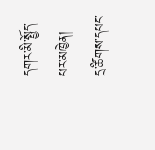དགར་མི་སྤྱོད་པར་མཁྱེན།
དྲ་ཚིགས་དཔང་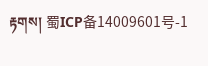རྟགས། 蜀ICP备14009601号-1